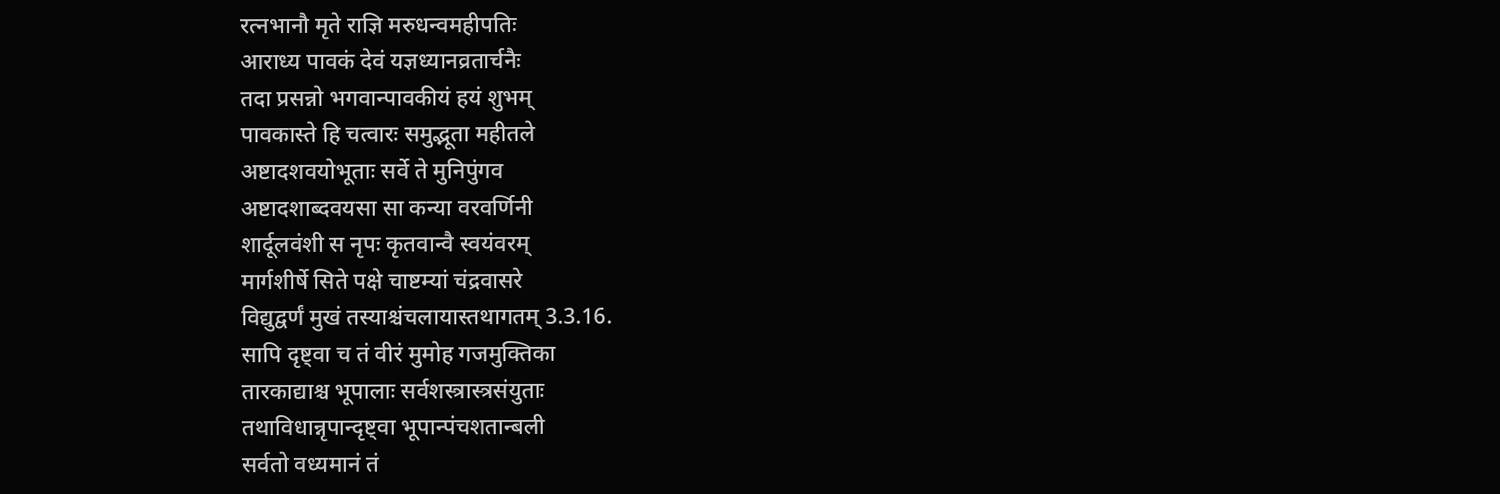रत्नभानौ मृते राज्ञि मरुधन्वमहीपतिः
आराध्य पावकं देवं यज्ञध्यानव्रतार्चनैः
तदा प्रसन्नो भगवान्पावकीयं हयं शुभम्
पावकास्ते हि चत्वारः समुद्भूता महीतले
अष्टादशवयोभूताः सर्वे ते मुनिपुंगव
अष्टादशाब्दवयसा सा कन्या वरवर्णिनी
शार्दूलवंशी स नृपः कृतवान्वै स्वयंवरम्
मार्गशीर्षे सिते पक्षे चाष्टम्यां चंद्रवासरे
विद्युद्वर्णं मुखं तस्याश्चंचलायास्तथागतम् 3.3.16.
सापि दृष्ट्वा च तं वीरं मुमोह गजमुक्तिका
तारकाद्याश्च भूपालाः सर्वशस्त्रास्त्रसंयुताः
तथाविधान्नृपान्दृष्ट्वा भूपान्पंचशतान्बली
सर्वतो वध्यमानं तं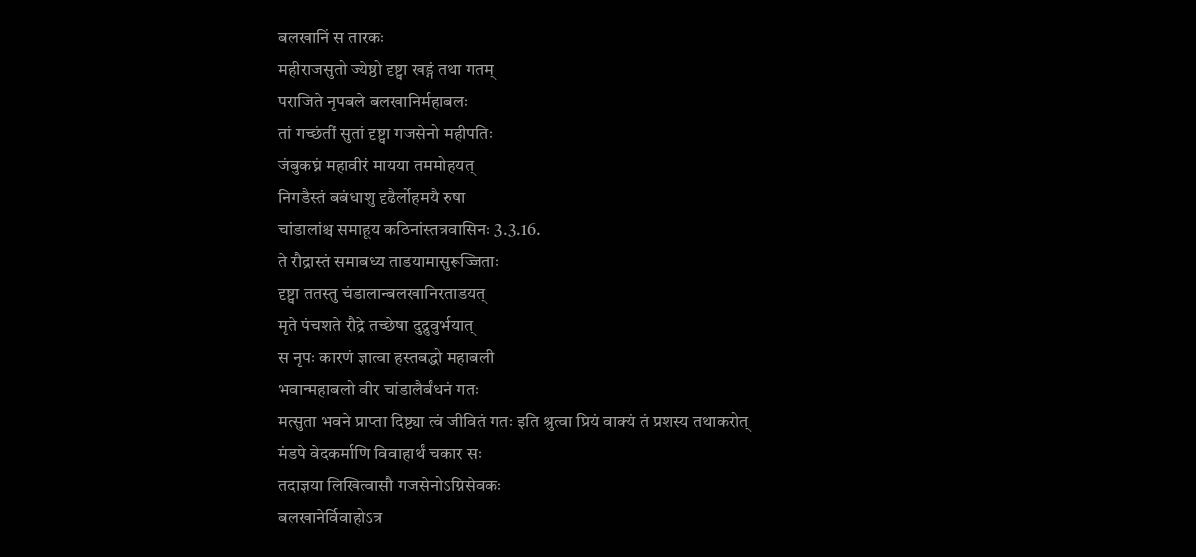बलखानिं स तारकः
महीराजसुतो ज्येष्ठो दृष्ट्वा खड्गं तथा गतम्
पराजिते नृपबले बलखानिर्महाबलः
तां गच्छंतीं सुतां दृष्ट्वा गजसेनो महीपतिः
जंबुकघ्नं महावीरं मायया तममोहयत्
निगडैस्तं बबंधाशु दृढैर्लोहमयै रुषा
चांडालांश्च समाहूय कठिनांस्तत्रवासिनः 3.3.16.
ते रौद्रास्तं समाबध्य ताडयामासुरूज्जिताः
दृष्ट्वा ततस्तु चंडालान्बलखानिरताडयत्
मृते पंचशते रौद्रे तच्छेषा दुद्रुवुर्भयात्
स नृपः कारणं ज्ञात्वा हस्तबद्धो महाबली
भवान्महाबलो वीर चांडालैर्बंधनं गतः
मत्सुता भवने प्राप्ता दिष्ट्या त्वं जीवितं गतः इति श्रुत्वा प्रियं वाक्यं तं प्रशस्य तथाकरोत्
मंडपे वेदकर्माणि विवाहार्थं चकार सः
तदाज्ञया लिखित्वासौ गजसेनोऽग्निसेवकः
बलखानेर्विवाहोऽत्र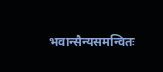भवान्सैन्यसमन्वितः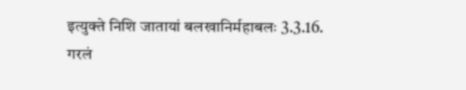इत्युक्ते निशि जातायां बलखानिर्महाबलः 3.3.16.
गरलं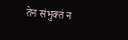तेन संभुक्तं न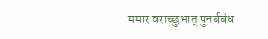ममार वराच्छुभात् पुनर्बबंध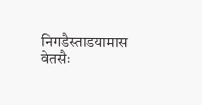निगडैस्ताडयामास वेतसैः